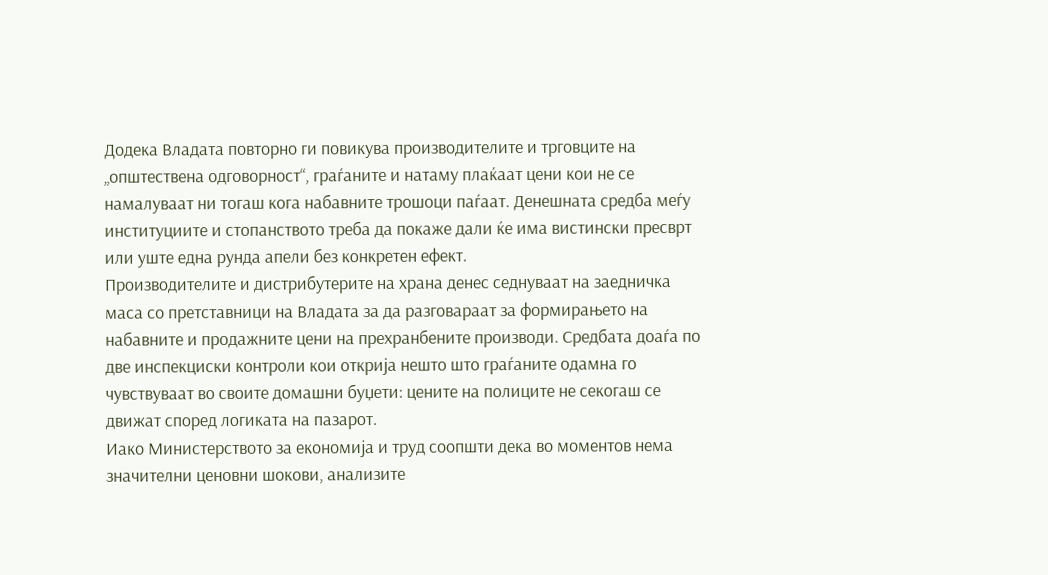Додека Владата повторно ги повикува производителите и трговците на „општествена одговорност“, граѓаните и натаму плаќаат цени кои не се намалуваат ни тогаш кога набавните трошоци паѓаат. Денешната средба меѓу институциите и стопанството треба да покаже дали ќе има вистински пресврт или уште една рунда апели без конкретен ефект.
Производителите и дистрибутерите на храна денес седнуваат на заедничка маса со претставници на Владата за да разговараат за формирањето на набавните и продажните цени на прехранбените производи. Средбата доаѓа по две инспекциски контроли кои открија нешто што граѓаните одамна го чувствуваат во своите домашни буџети: цените на полиците не секогаш се движат според логиката на пазарот.
Иако Министерството за економија и труд соопшти дека во моментов нема значителни ценовни шокови, анализите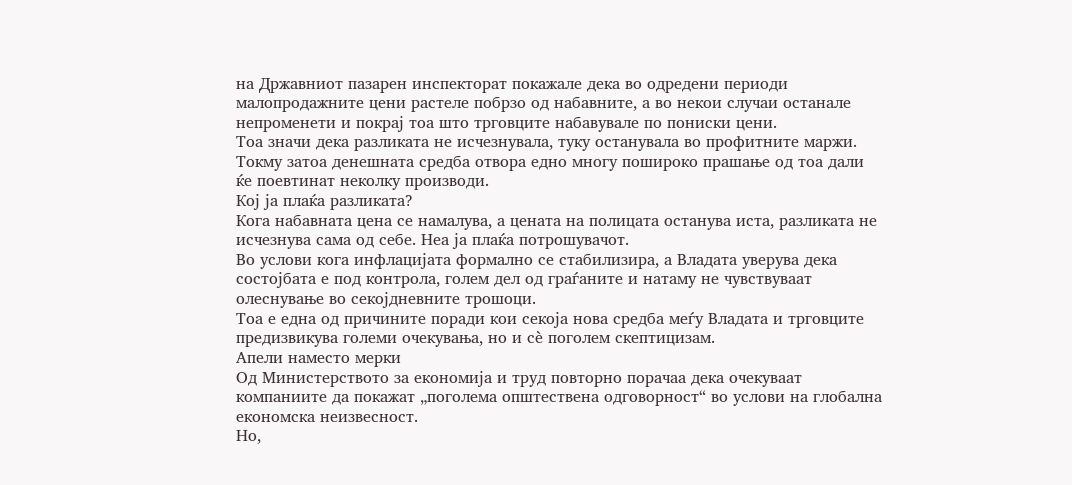на Државниот пазарен инспекторат покажале дека во одредени периоди малопродажните цени растеле побрзо од набавните, а во некои случаи останале непроменети и покрај тоа што трговците набавувале по пониски цени.
Тоа значи дека разликата не исчезнувала, туку останувала во профитните маржи.
Токму затоа денешната средба отвора едно многу пошироко прашање од тоа дали ќе поевтинат неколку производи.
Кој ја плаќа разликата?
Кога набавната цена се намалува, а цената на полицата останува иста, разликата не исчезнува сама од себе. Неа ја плаќа потрошувачот.
Во услови кога инфлацијата формално се стабилизира, а Владата уверува дека состојбата е под контрола, голем дел од граѓаните и натаму не чувствуваат олеснување во секојдневните трошоци.
Тоа е една од причините поради кои секоја нова средба меѓу Владата и трговците предизвикува големи очекувања, но и сè поголем скептицизам.
Апели наместо мерки
Од Министерството за економија и труд повторно порачаа дека очекуваат компаниите да покажат „поголема општествена одговорност“ во услови на глобална економска неизвесност.
Но,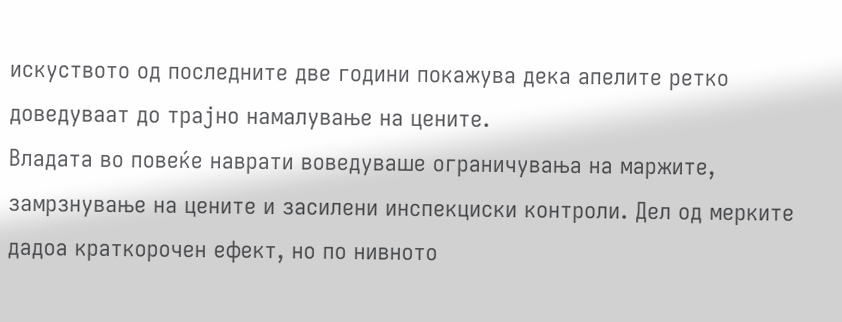искуството од последните две години покажува дека апелите ретко доведуваат до трајно намалување на цените.
Владата во повеќе наврати воведуваше ограничувања на маржите, замрзнување на цените и засилени инспекциски контроли. Дел од мерките дадоа краткорочен ефект, но по нивното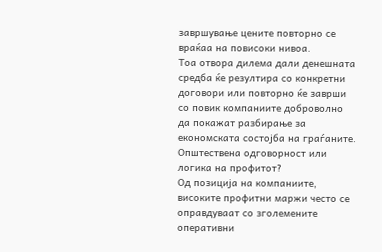завршување цените повторно се враќаа на повисоки нивоа.
Тоа отвора дилема дали денешната средба ќе резултира со конкретни договори или повторно ќе заврши со повик компаниите доброволно да покажат разбирање за економската состојба на граѓаните.
Општествена одговорност или логика на профитот?
Од позиција на компаниите, високите профитни маржи често се оправдуваат со зголемените оперативни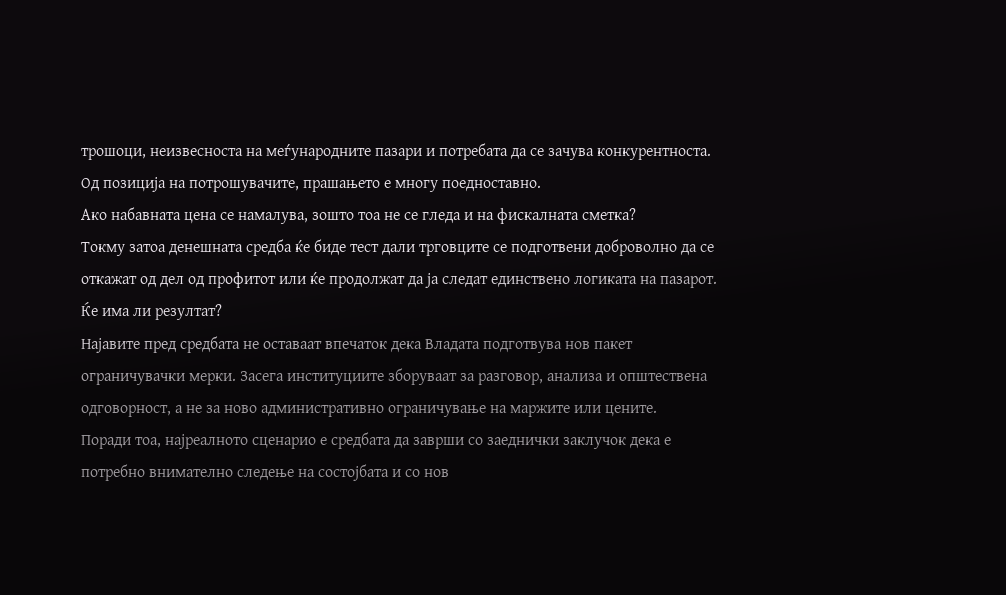трошоци, неизвесноста на меѓународните пазари и потребата да се зачува конкурентноста.
Од позиција на потрошувачите, прашањето е многу поедноставно.
Ако набавната цена се намалува, зошто тоа не се гледа и на фискалната сметка?
Токму затоа денешната средба ќе биде тест дали трговците се подготвени доброволно да се откажат од дел од профитот или ќе продолжат да ја следат единствено логиката на пазарот.
Ќе има ли резултат?
Најавите пред средбата не оставаат впечаток дека Владата подготвува нов пакет ограничувачки мерки. Засега институциите зборуваат за разговор, анализа и општествена одговорност, а не за ново административно ограничување на маржите или цените.
Поради тоа, најреалното сценарио е средбата да заврши со заеднички заклучок дека е потребно внимателно следење на состојбата и со нов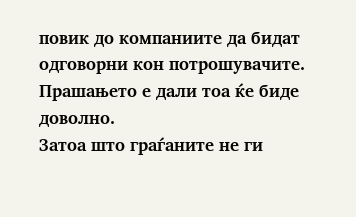повик до компаниите да бидат одговорни кон потрошувачите.
Прашањето е дали тоа ќе биде доволно.
Затоа што граѓаните не ги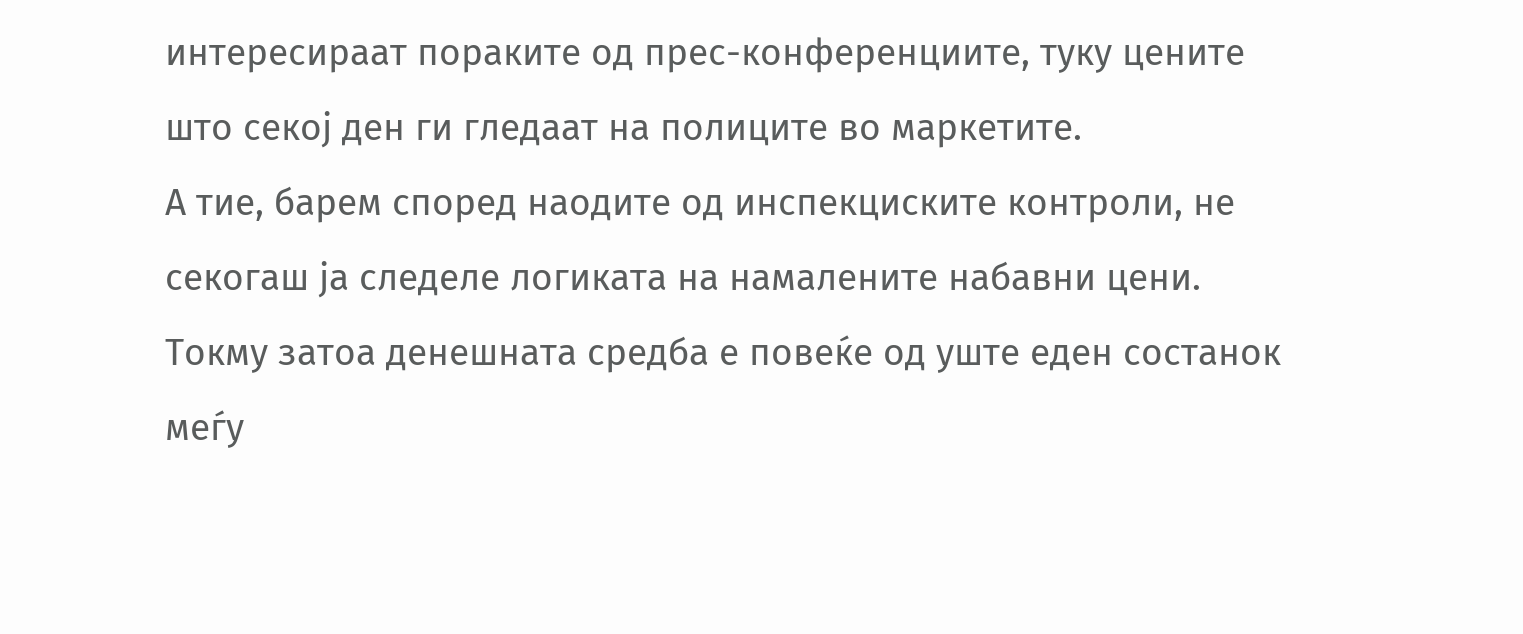интересираат пораките од прес-конференциите, туку цените што секој ден ги гледаат на полиците во маркетите.
А тие, барем според наодите од инспекциските контроли, не секогаш ја следеле логиката на намалените набавни цени.
Токму затоа денешната средба е повеќе од уште еден состанок меѓу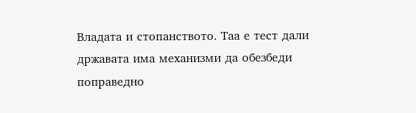Владата и стопанството. Таа е тест дали државата има механизми да обезбеди поправедно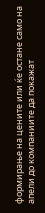формирање на цените или ќе остане само на апели до компаниите да покажат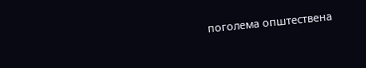поголема општествена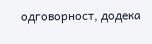одговорност, додека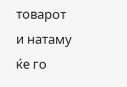товарот и натаму ќе го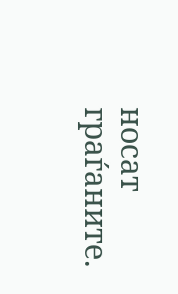носат граѓаните.